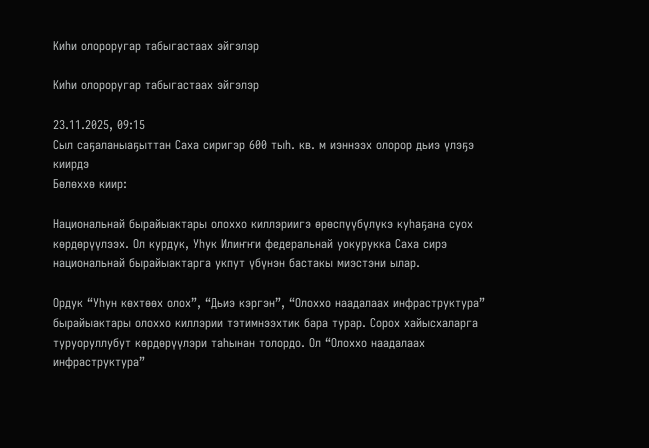Киһи олороругар табыгастаах эйгэлэр

Киһи олороругар табыгастаах эйгэлэр

23.11.2025, 09:15
Сыл саҕаланыаҕыттан Саха сиригэр 600 тыһ. кв. м иэннээх олорор дьиэ үлэҕэ киирдэ
Бөлөххө киир:

Национальнай бырайыактары олоххо киллэриигэ өрөспүүбүлүкэ куһаҕана суох көрдөрүүлээх. Ол курдук, Уһук Илиҥҥи федеральнай уокурукка Саха сирэ национальнай бырайыактарга укпут үбүнэн бастакы миэстэни ылар.

Ордук “Уһун көхтөөх олох”, “Дьиэ кэргэн”, “Олоххо наадалаах инфраструктура” бырайыактары олоххо киллэрии тэтимнээхтик бара турар. Сорох хайысхаларга туруоруллубут көрдөрүүлэри таһынан толордо. Ол “Олоххо наадалаах инфраструктура”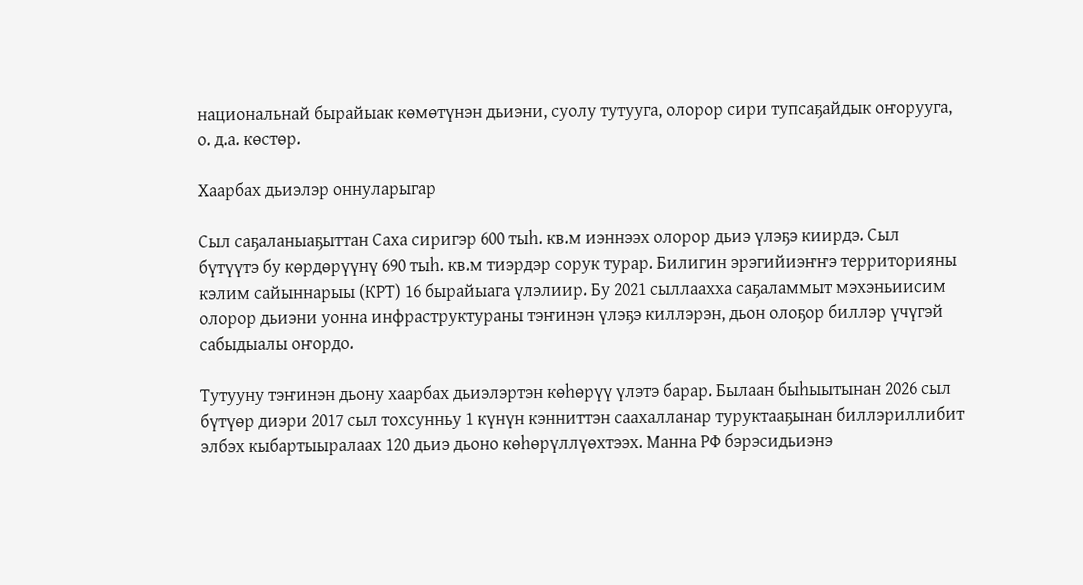национальнай бырайыак көмөтүнэн дьиэни, суолу тутууга, олорор сири тупсаҕайдык оҥорууга, о. д.а. көстөр.

Хаарбах дьиэлэр оннуларыгар

Сыл саҕаланыаҕыттан Саха сиригэр 600 тыһ. кв.м иэннээх олорор дьиэ үлэҕэ киирдэ. Сыл бүтүүтэ бу көрдөрүүнү 690 тыһ. кв.м тиэрдэр сорук турар. Билигин эрэгийиэҥҥэ территорияны кэлим сайыннарыы (КРТ) 16 бырайыага үлэлиир. Бу 2021 сыллаахха саҕаламмыт мэхэньиисим олорор дьиэни уонна инфраструктураны тэҥинэн үлэҕэ киллэрэн, дьон олоҕор биллэр үчүгэй сабыдыалы оҥордо.

Тутууну тэҥинэн дьону хаарбах дьиэлэртэн көһөрүү үлэтэ барар. Былаан быһыытынан 2026 сыл бүтүөр диэри 2017 сыл тохсунньу 1 күнүн кэнниттэн саахалланар туруктааҕынан биллэриллибит элбэх кыбартыыралаах 120 дьиэ дьоно көһөрүллүөхтээх. Манна РФ бэрэсидьиэнэ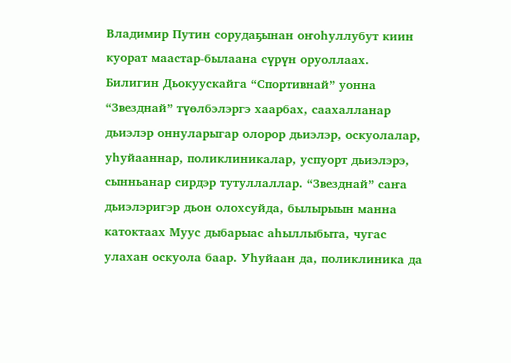Владимир Путин сорудаҕынан оҥоһуллубут киин куорат маастар-былаана сүрүн оруоллаах. Билигин Дьокуускайга “Спортивнай” уонна “Звезднай” түөлбэлэргэ хаарбах, саахалланар дьиэлэр оннуларыгар олорор дьиэлэр, оскуолалар, уһуйааннар, поликлиникалар, успуорт дьиэлэрэ, сынньанар сирдэр тутуллаллар. “Звезднай” саҥа дьиэлэригэр дьон олохсуйда, былырыын манна катоктаах Муус дыбарыас аһыллыбыта, чугас улахан оскуола баар. Уһуйаан да, поликлиника да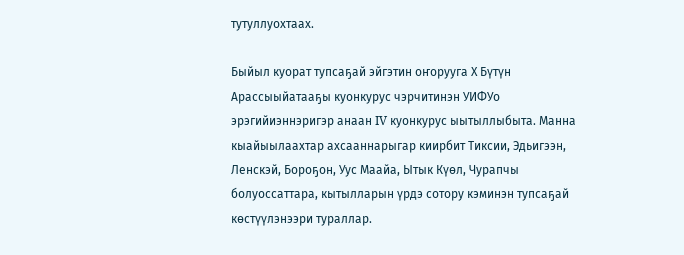тутуллуохтаах.

Быйыл куорат тупсаҕай эйгэтин оҥорууга Х Бүтүн Арассыыйатааҕы куонкурус чэрчитинэн УИФУо эрэгийиэннэригэр анаан IV куонкурус ыытыллыбыта. Манна кыайыылаахтар ахсааннарыгар киирбит Тиксии, Эдьигээн, Ленскэй, Бороҕон, Уус Маайа, Ытык Күөл, Чурапчы болуоссаттара, кытылларын үрдэ сотору кэминэн тупсаҕай көстүүлэнээри тураллар.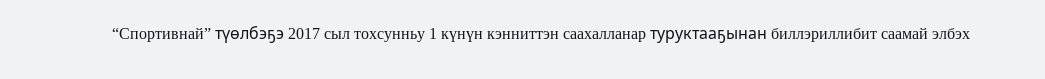“Спортивнай” түөлбэҕэ 2017 сыл тохсунньу 1 күнүн кэнниттэн саахалланар туруктааҕынан биллэриллибит саамай элбэх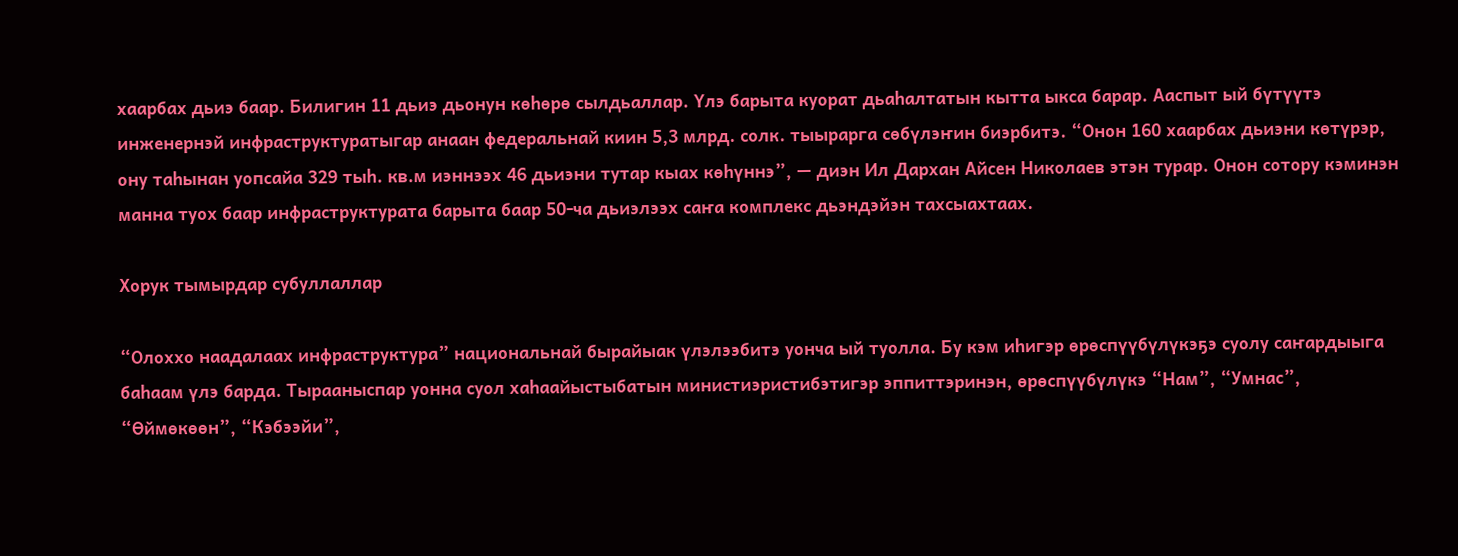хаарбах дьиэ баар. Билигин 11 дьиэ дьонун көһөрө сылдьаллар. Үлэ барыта куорат дьаһалтатын кытта ыкса барар. Ааспыт ый бүтүүтэ инженернэй инфраструктуратыгар анаан федеральнай киин 5,3 млрд. солк. тыырарга сөбүлэҥин биэрбитэ. “Онон 160 хаарбах дьиэни көтүрэр, ону таһынан уопсайа 329 тыһ. кв.м иэннээх 46 дьиэни тутар кыах көһүннэ”, — диэн Ил Дархан Айсен Николаев этэн турар. Онон сотору кэминэн манна туох баар инфраструктурата барыта баар 50‑ча дьиэлээх саҥа комплекс дьэндэйэн тахсыахтаах.

Хорук тымырдар субуллаллар

“Олоххо наадалаах инфраструктура” национальнай бырайыак үлэлээбитэ уонча ый туолла. Бу кэм иһигэр өрөспүүбүлүкэҕэ суолу саҥардыыга баһаам үлэ барда. Тырааныспар уонна суол хаһаайыстыбатын министиэристибэтигэр эппиттэринэн, өрөспүүбүлүкэ “Нам”, “Умнас”, “Өймөкөөн”, “Кэбээйи”,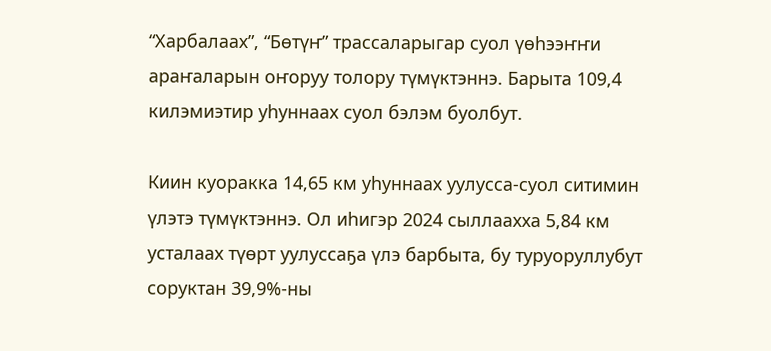“Харбалаах”, “Бөтүҥ” трассаларыгар суол үөһээҥҥи араҥаларын оҥоруу толору түмүктэннэ. Барыта 109,4 килэмиэтир уһуннаах суол бэлэм буолбут.

Киин куоракка 14,65 км уһуннаах уулусса-суол ситимин үлэтэ түмүктэннэ. Ол иһигэр 2024 сыллаахха 5,84 км усталаах түөрт уулуссаҕа үлэ барбыта, бу туруоруллубут соруктан 39,9%-ны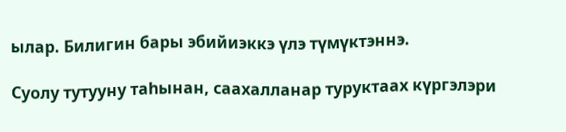ылар. Билигин бары эбийиэккэ үлэ түмүктэннэ.

Суолу тутууну таһынан, саахалланар туруктаах күргэлэри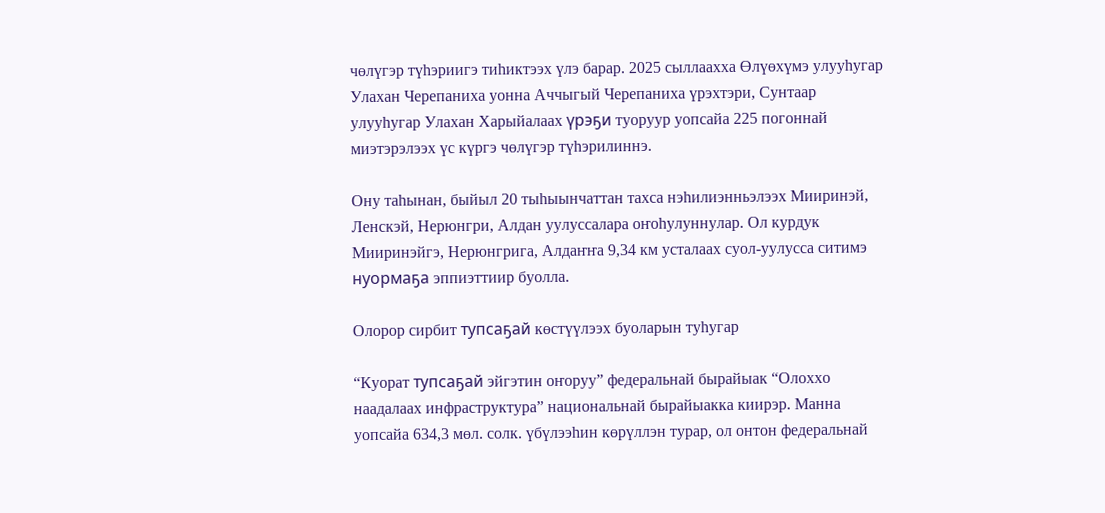чөлүгэр түһэриигэ тиһиктээх үлэ барар. 2025 сыллаахха Өлүөхүмэ улууһугар Улахан Черепаниха уонна Аччыгый Черепаниха үрэхтэри, Сунтаар улууһугар Улахан Харыйалаах үрэҕи туоруур уопсайа 225 погоннай миэтэрэлээх үс күргэ чөлүгэр түһэрилиннэ.

Ону таһынан, быйыл 20 тыһыынчаттан тахса нэһилиэнньэлээх Мииринэй, Ленскэй, Нерюнгри, Алдан уулуссалара оҥоһулуннулар. Ол курдук Мииринэйгэ, Нерюнгрига, Алдаҥҥа 9,34 км усталаах суол-уулусса ситимэ нуормаҕа эппиэттиир буолла.

Олорор сирбит тупсаҕай көстүүлээх буоларын туһугар

“Куорат тупсаҕай эйгэтин оҥоруу” федеральнай бырайыак “Олоххо наадалаах инфраструктура” национальнай бырайыакка киирэр. Манна уопсайа 634,3 мөл. солк. үбүлээһин көрүллэн турар, ол онтон федеральнай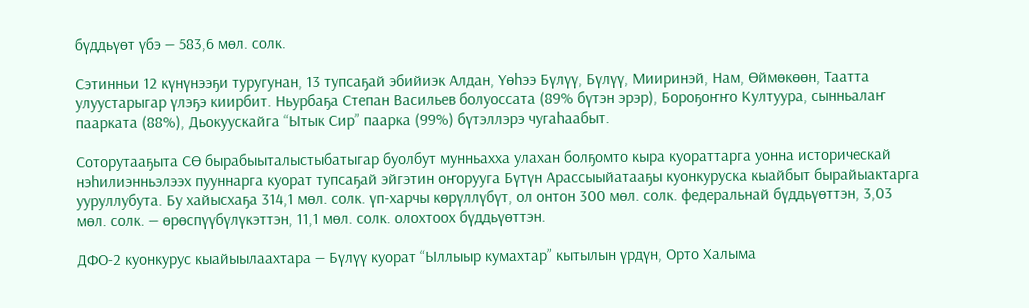бүддьүөт үбэ — 583,6 мөл. солк.

Сэтинньи 12 күнүнээҕи туругунан, 13 тупсаҕай эбийиэк Алдан, Үөһээ Бүлүү, Бүлүү, Мииринэй, Нам, Өймөкөөн, Таатта улуустарыгар үлэҕэ киирбит. Ньурбаҕа Степан Васильев болуоссата (89% бүтэн эрэр), Бороҕоҥҥо Култуура, сынньалаҥ паарката (88%), Дьокуускайга “Ытык Сир” паарка (99%) бүтэллэрэ чугаһаабыт.

Соторутааҕыта СӨ бырабыыталыстыбатыгар буолбут мунньахха улахан болҕомто кыра куораттарга уонна историческай нэһилиэнньэлээх пууннарга куорат тупсаҕай эйгэтин оҥорууга Бүтүн Арассыыйатааҕы куонкуруска кыайбыт бырайыактарга ууруллубута. Бу хайысхаҕа 314,1 мөл. солк. үп-харчы көрүллүбүт, ол онтон 300 мөл. солк. федеральнай бүддьүөттэн, 3,03 мөл. солк. — өрөспүүбүлүкэттэн, 11,1 мөл. солк. олохтоох бүддьүөттэн.

ДФО‑2 куонкурус кыайыылаахтара — Бүлүү куорат “Ыллыыр кумахтар” кытылын үрдүн, Орто Халыма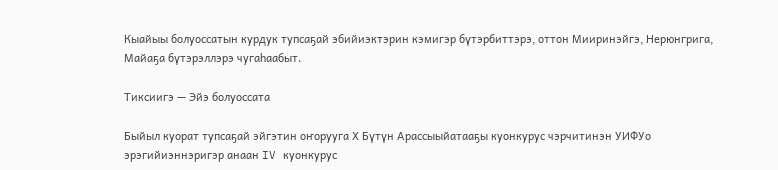Кыайыы болуоссатын курдук тупсаҕай эбийиэктэрин кэмигэр бүтэрбиттэрэ, оттон Мииринэйгэ, Нерюнгрига, Майаҕа бүтэрэллэрэ чугаһаабыт.

Тиксиигэ — Эйэ болуоссата

Быйыл куорат тупсаҕай эйгэтин оҥорууга Х Бүтүн Арассыыйатааҕы куонкурус чэрчитинэн УИФУо эрэгийиэннэригэр анаан IV куонкурус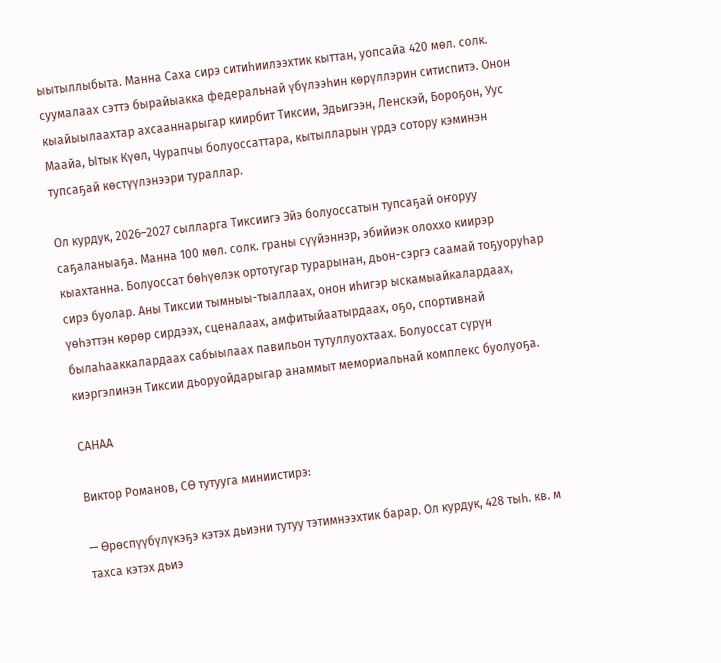ыытыллыбыта. Манна Саха сирэ ситиһиилээхтик кыттан, уопсайа 420 мөл. солк. суумалаах сэттэ бырайыакка федеральнай үбүлээһин көрүллэрин ситиспитэ. Онон кыайыылаахтар ахсааннарыгар киирбит Тиксии, Эдьигээн, Ленскэй, Бороҕон, Уус Маайа, Ытык Күөл, Чурапчы болуоссаттара, кытылларын үрдэ сотору кэминэн тупсаҕай көстүүлэнээри тураллар.

Ол курдук, 2026–2027 сылларга Тиксиигэ Эйэ болуоссатын тупсаҕай оҥоруу саҕаланыаҕа. Манна 100 мөл. солк. граны сүүйэннэр, эбийиэк олоххо киирэр кыахтанна. Болуоссат бөһүөлэк ортотугар турарынан, дьон-сэргэ саамай тоҕуоруһар сирэ буолар. Аны Тиксии тымныы-тыаллаах, онон иһигэр ыскамыайкалардаах, үөһэттэн көрөр сирдээх, сценалаах, амфитыйаатырдаах, оҕо, спортивнай былаһааккалардаах сабыылаах павильон тутуллуохтаах. Болуоссат сүрүн киэргэлинэн Тиксии дьоруойдарыгар анаммыт мемориальнай комплекс буолуоҕа.

САНАА

Виктор Романов, СӨ тутууга миниистирэ:

— Өрөспүүбүлүкэҕэ кэтэх дьиэни тутуу тэтимнээхтик барар. Ол курдук, 428 тыһ. кв. м тахса кэтэх дьиэ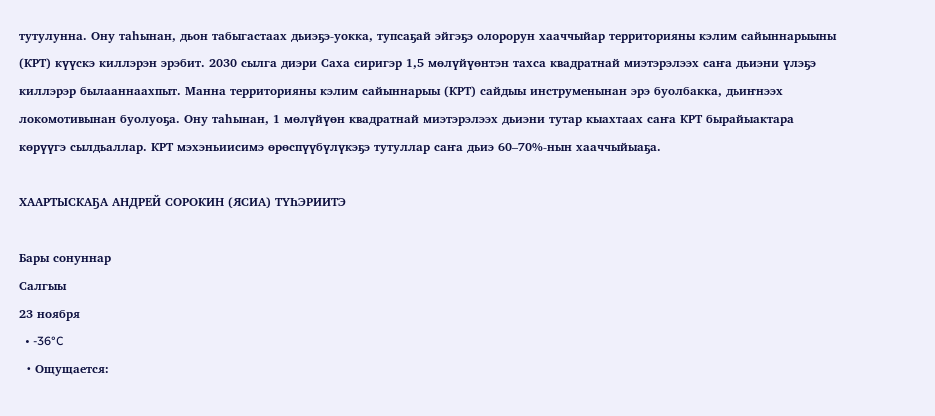тутулунна. Ону таһынан, дьон табыгастаах дьиэҕэ-уокка, тупсаҕай эйгэҕэ олорорун хааччыйар территорияны кэлим сайыннарыыны (КРТ) күүскэ киллэрэн эрэбит. 2030 сылга диэри Саха сиригэр 1,5 мөлүйүөнтэн тахса квадратнай миэтэрэлээх саҥа дьиэни үлэҕэ киллэрэр былааннаахпыт. Манна территорияны кэлим сайыннарыы (КРТ) сайдыы инструменынан эрэ буолбакка, дьиҥнээх локомотивынан буолуоҕа. Ону таһынан, 1 мөлүйүөн квадратнай миэтэрэлээх дьиэни тутар кыахтаах саҥа КРТ бырайыактара көрүүгэ сылдьаллар. КРТ мэхэньиисимэ өрөспүүбүлүкэҕэ тутуллар саҥа дьиэ 60–70%-нын хааччыйыаҕа.

ХААРТЫСКАҔА АНДРЕЙ СОРОКИН (ЯСИА) ТҮҺЭРИИТЭ

Бары сонуннар
Салгыы
23 ноября
  • -36°C
  • Ощущается: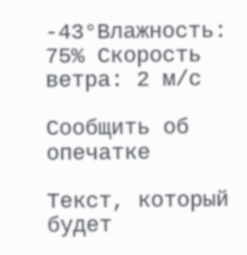-43°Влажность: 75% Скорость ветра: 2 м/с

Сообщить об опечатке

Текст, который будет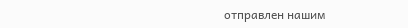отправлен нашим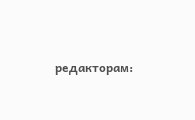редакторам: